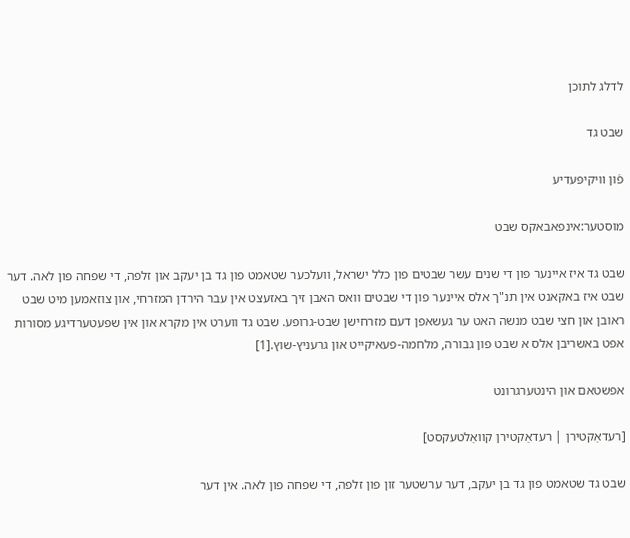לדלג לתוכן

שבט גד

פֿון װיקיפּעדיע

מוסטער:אינפאבאקס שבט

שבט גד איז איינער פון די שנים עשר שבטים פון כלל ישראל, וועלכער שטאמט פון גד בן יעקב און זלפה, די שפחה פון לאה. דער שבט איז באקאנט אין תנ"ך אלס איינער פון די שבטים וואס האבן זיך באזעצט אין עבר הירדן המזרחי, און צוזאמען מיט שבט ראובן און חצי שבט מנשה האט ער געשאפן דעם מזרחישן שבט-גרופע. שבט גד ווערט אין מקרא און אין שפעטערדיגע מסורות אפט באשריבן אלס א שבט פון גבורה, מלחמה-פעאיקייט און גרעניץ-שוץ.[1]

אפשטאם און הינטערגרונט

[רעדאַקטירן | רעדאַקטירן קוואַלטעקסט]

שבט גד שטאמט פון גד בן יעקב, דער ערשטער זון פון זלפה, די שפחה פון לאה. אין דער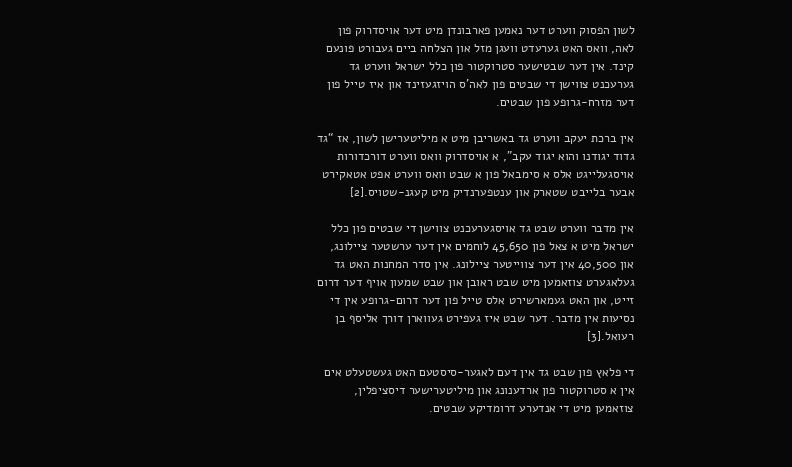לשון הפסוק ווערט דער נאמען פארבונדן מיט דער אויסדרוק פון לאה, וואס האט גערעדט וועגן מזל און הצלחה ביים געבורט פונעם קינד. אין דער שבטישער סטרוקטור פון כלל ישראל ווערט גד גערעכנט צווישן די שבטים פון לאה'ס הויזגעזינד און איז טייל פון דער מזרח-גרופע פון שבטים.

אין ברכת יעקב ווערט גד באשריבן מיט א מיליטערישן לשון, אז “גד גדוד יגודנו והוא יגוד עקב”, א אויסדרוק וואס ווערט דורכדורות אויסגעלייגט אלס א סימבאל פון א שבט וואס ווערט אפט אטאקירט אבער בלייבט שטארק און ענטפערנדיק מיט קעגנ-שטויס.[2]

אין מדבר ווערט שבט גד אויסגערעכנט צווישן די שבטים פון כלל ישראל מיט א צאל פון 45,650 לוחמים אין דער ערשטער ציילונג, און 40,500 אין דער צווייטער ציילונג. אין סדר המחנות האט גד געלאגערט צוזאמען מיט שבט ראובן און שבט שמעון אויף דער דרום זייט, און האט געמארשירט אלס טייל פון דער דרום-גרופע אין די נסיעות אין מדבר. דער שבט איז געפירט געווארן דורך אליסף בן רעואל.[3]

די פלאץ פון שבט גד אין דעם לאגער-סיסטעם האט געשטעלט אים אין א סטרוקטור פון ארדענונג און מיליטערישער דיסציפלין, צוזאמען מיט די אנדערע דרומדיקע שבטים.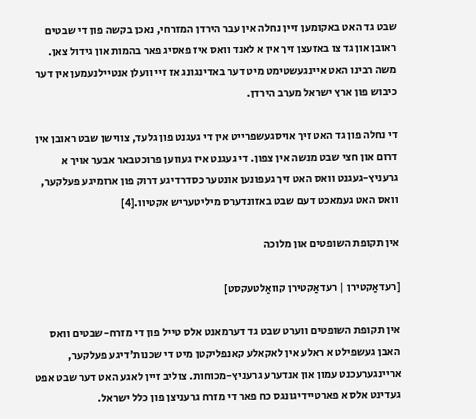שבט גד האט באקומען זיין נחלה אין עבר הירדן המזרחי, נאכן בקשה פון די שבטים ראובן און גד צו באזעצן זיך אין א לאנד וואס איז פאסיג פאר בהמות און גידול צאן. משה רבינו האט איינגעשטימט מיט דער באדינגונג אז זיי וועלן אנטיילנעמען אין דער כיבוש פון ארץ ישראל מערב הירדן.

די נחלה פון גד האט זיך אויסגעשפרייט אין די געגנט פון גלעד, צווישן שבט ראובן אין דרום און חצי שבט מנשה אין צפון. די געגנט איז געווען פרוכטבאר אבער אויך א גרעניץ-געגנט וואס האט זיך געפונען אונטער כסדרדיגע דרוק פון ארומיגע פעלקער, וואס האט געמאכט דעם שבט באזונדערס מיליטעריש אקטיוו.[4]

אין תקופת השופטים און מלוכה

[רעדאַקטירן | רעדאַקטירן קוואַלטעקסט]

אין תקופת השופטים ווערט שבט גד דערמאנט אלס טייל פון די מזרח-שבטים וואס האבן געשפילט א ראלע אין לאקאלע קאנפליקטן מיט די שכנות'דיגע פעלקער, אריינגערעכנט עמון און אנדערע גרעניץ-מכוחות. צוליב זיין לאגע האט דער שבט אפט געדינט אלס א פארטיידיגונגס כח פאר די מזרח גרעניצן פון כלל ישראל.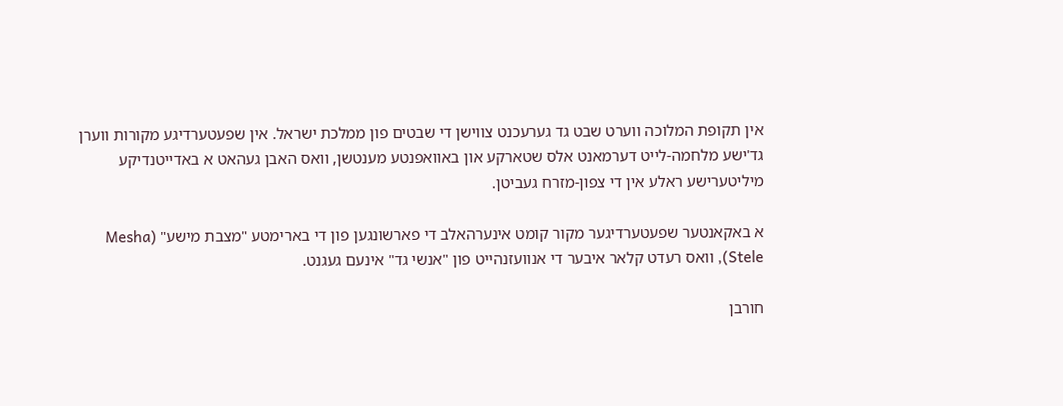אין תקופת המלוכה ווערט שבט גד גערעכנט צווישן די שבטים פון ממלכת ישראל. אין שפעטערדיגע מקורות ווערן גד'ישע מלחמה-לייט דערמאנט אלס שטארקע און באוואפנטע מענטשן, וואס האבן געהאט א באדייטנדיקע מיליטערישע ראלע אין די צפון-מזרח געביטן.

א באקאנטער שפעטערדיגער מקור קומט אינערהאלב די פארשונגען פון די בארימטע "מצבת מישע" (Mesha Stele), וואס רעדט קלאר איבער די אנוועזנהייט פון "אנשי גד" אינעם געגנט.

חורבן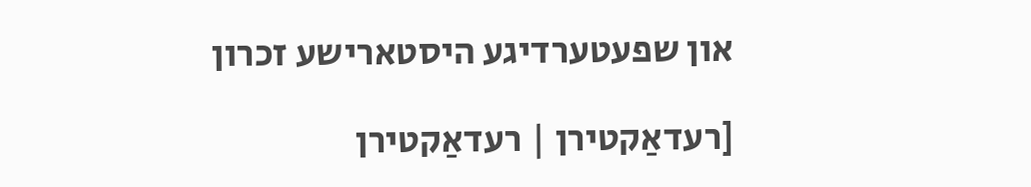און שפעטערדיגע היסטארישע זכרון

[רעדאַקטירן | רעדאַקטירן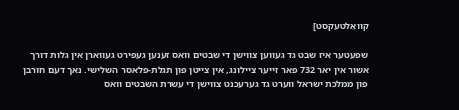קוואַלטעקסט]

שפעטער איז שבט גד געווען צווישן די שבטים וואס זענען געפירט געווארן אין גלות דורך אשור אין יאר 732 פאר זייער ציילונג, אין צייטן פון תגלת-פלאסר השלישי. נאך דעם חורבן פון ממלכת ישראל ווערט גד גערעכנט צווישן די עשרת השבטים וואס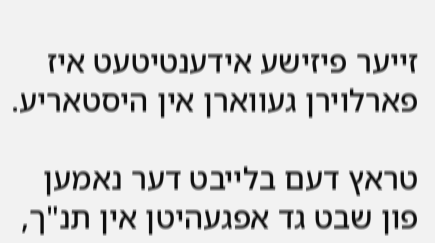זייער פיזישע אידענטיטעט איז פארלוירן געווארן אין היסטאריע.

טראץ דעם בלייבט דער נאמען פון שבט גד אפגעהיטן אין תנ"ך,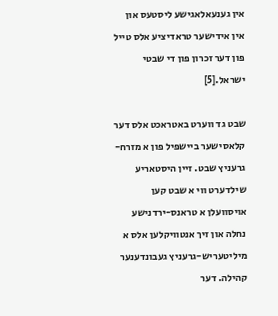אין גענעאלאגישע ליסטעס און אין אידישער טראדיציע אלס טייל פון דער זכרון פון די שבטי ישראל.[5]

שבט גד ווערט באטראכט אלס דער קלאסישער ביישפיל פון א מזרח-גרעניץ שבט. זיין היסטאריע שילדערט ווי א שבט קען אויסוועלן א טראנס-ירדנישע נחלה און זיך אנטוויקלען אלס א מיליטעריש-גרעניץ געבונדענער קהילה. דער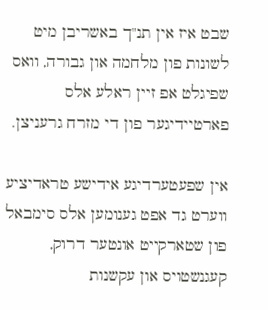שבט איז אין תנ"ך באשריבן מיט לשונות פון מלחמה און גבורה, וואס שפיגלט אפ זיין ראלע אלס פארטיידיגער פון די מזרח גרעניצן.

אין שפעטערדיגע אידישע טראדיציע ווערט גד אפט גענומען אלס סימבאל פון שטארקייט אונטער דרוק, קעגנשטויס און עקשנות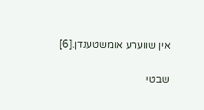אין שווערע אומשטענדן.[6]

שבטי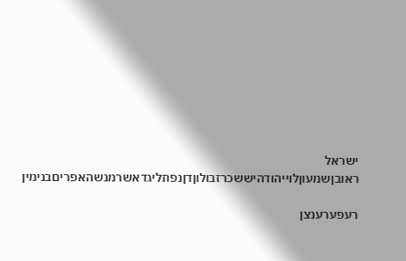ישראל
ראובןשמעוןלוייהודהיששכרזבולוןדןנפתליגדאשרמנשהאפריםבנימין

רעפערענצן